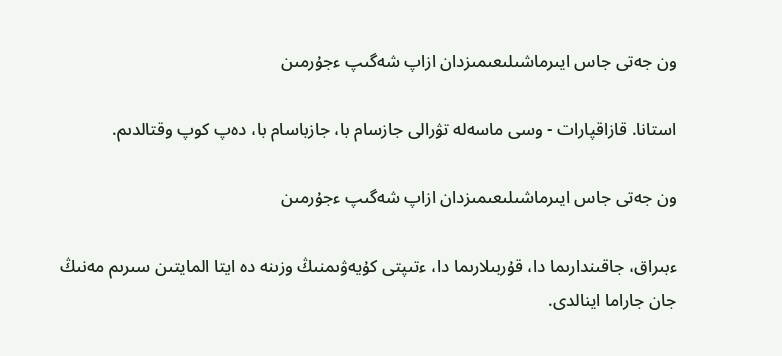ون جەتى جاس ايىرماشىلىعىمىزدان ازاپ شەگىپ ءجۇرمىن

استانا. قازاقپارات - وسى ماسەلە تۋرالى جازسام با، جازباسام با، دەپ كوپ وقتالدىم.

ون جەتى جاس ايىرماشىلىعىمىزدان ازاپ شەگىپ ءجۇرمىن

ءبىراق، جاقىندارىما دا، قۇربىلارىما دا، ءتىپتى كۇيەۋىمنىڭ وزىنە دە ايتا المايتىن سىرىم مەنىڭ جان جاراما اينالدى.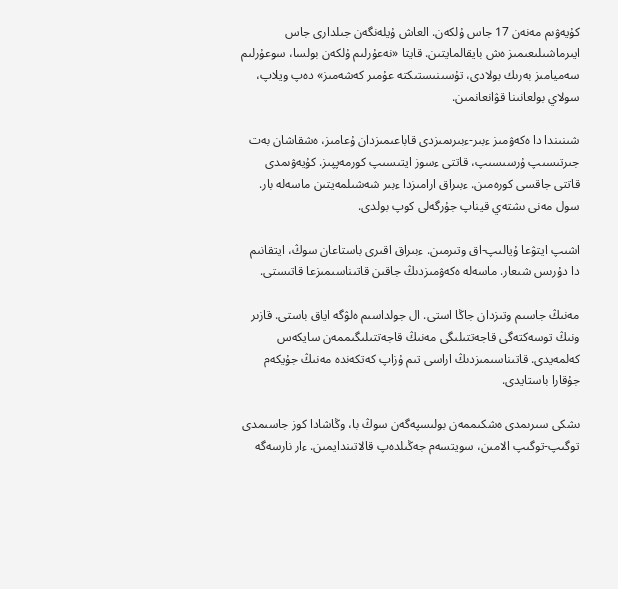كۇيەۋىم مەنەن 17 جاس ۇلكەن. العاش ۇيلەنگەن جىلدارى جاس ايىرماشىلىعىمىز ەش بايقالمايتىن. قايتا «نەعۇرلىم ۇلكەن بولسا، سوعۇرلىم سەميامىز بەرىك بولادى، تۇسىنىستىكتە عۇمىر كەشەمىز» دەپ ويلاپ، سولاي بولعانىنا قۋانعانمىن.

شىنىندا دا ەكەۋمىز ءبىر-ءبىرىمىزدى قاباعىمىزدان ۇعامىز، ەشقاشان بەت جىرتىسىپ ۇرسىسىپ، قاتتى ءسوز ايتىسىپ كورمەپپىز. كۇيەۋىمدى قاتتى جاقسى كورەمىن. ءبىراق ارامىزدا ءبىر شەشىلمەيتىن ماسەلە بار. سول مەنى ىشتەي قيناپ جۇرگەلى كوپ بولدى.

اشىپ ايتۋعا ۇيالىپ-اق وتىرمىن. ءبىراق اقىرى باستاعان سوڭ، ايتقانىم دا دۇرىس شىعار. ماسەلە ەكەۋمىزدىڭ جاقىن قاتىناسىمىزعا قاتىستى.

مەنىڭ جاسىم وتىزدان جاڭا استى. ال جولداسىم ەلۋگە اياق باستى. قازىر ونىڭ توسەكتەگى قاجەتتىلىگى مەنىڭ قاجەتتىلىگىممەن سايكەس كەلمەيدى. قاتىناسىمىزدىڭ اراسى تىم ۇزاپ كەتكەندە مەنىڭ جۇيكەم جۇقارا باستايدى.

ىشكى سىرىمدى ەشكىممەن بولىسپەگەن سوڭ با، وڭاشادا كوز جاسىمدى توگىپ-توگىپ الامىن، سويتسەم جەڭىلدەپ قالاتىندايمىن. ءار نارسەگە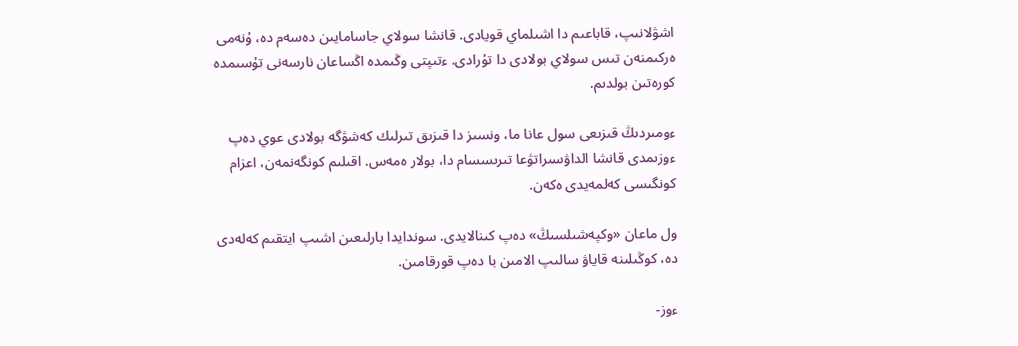اشۋلانىپ، قاباعىم دا اشىلماي قويادى. قانشا سولاي جاسامايىن دەسەم دە، ۇنەمى ەركىمنەن تىس سولاي بولادى دا تۇرادى. ءتىپتى وڭىمدە اڭساعان نارسەنى تۇسىمدە كورەتىن بولدىم.

ءومىردىڭ قىزىعى سول عانا ما، ونسىز دا قىزىق تىرلىك كەشۋگە بولادى عوي دەپ ءوزىمدى قانشا الداۋسىراتۋعا تىرىسسام دا، بولار ەمەس. اقىلىم كونگەنمەن، اعزام كونگىسى كەلمەيدى ەكەن.

ول ماعان «وكپەشىلسىڭ» دەپ كىنالايدى. سوندايدا بارلىعىن اشىپ ايتقىم كەلەدى دە، كوڭىلىنە قاياۋ سالىپ الامىن با دەپ قورقامىن.

ءوز-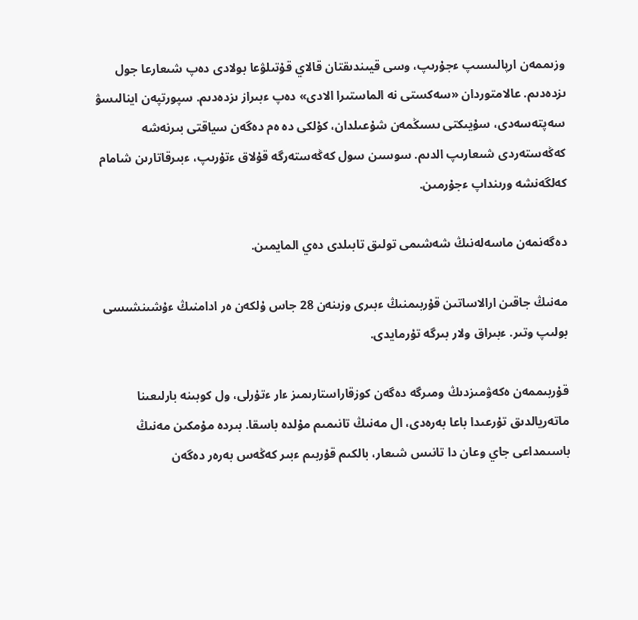وزىممەن ارپالىسىپ ءجۇرىپ، وسى قيىندىقتان قالاي قۇتىلۋعا بولادى دەپ شىعارعا جول ىزدەدىم. عالامتوردان «سەكستى نە الماستىرا الادى» دەپ ءبىراز ىزدەدىم. سپورتپەن اينالىسۋ سەپتەسەدى، سۇيىكتى ىسىڭمەن شۇعىلدان، كۇلكى دە ەم دەگەن سياقتى بىرنەشە كەڭەستەردى شىعارىپ الدىم. سوسىن سول كەڭەستەرگە قۇلاق ءتۇرىپ، ءبىرقاتارىن شامام كەلگەنشە ورىنداپ ءجۇرمىن.

دەگەنمەن ماسەلەنىڭ شەشىمى تولىق تابىلدى دەي المايمىن.

مەنىڭ جاقىن ارالاساتىن قۇربىمنىڭ ءبىرى وزىنەن 28 جاس ۇلكەن ەر ادامنىڭ ءۇشىنشىسى بولىپ وتىر. ءبىراق ولار بىرگە تۇرمايدى.

قۇربىممەن ەكەۋمىزدىڭ ومىرگە دەگەن كوزقاراستارىمىز ءار ءتۇرلى، ول كوبىنە بارلىعىنا ماتەريالدىق تۇرعىدا باعا بەرەدى، ال مەنىڭ تانىمىم مۇلدە باسقا. بىردە مۇمكىن مەنىڭ باسىمداعى جاي وعان دا تانىس شىعار، بالكىم قۇربىم ءبىر كەڭەس بەرەر دەگەن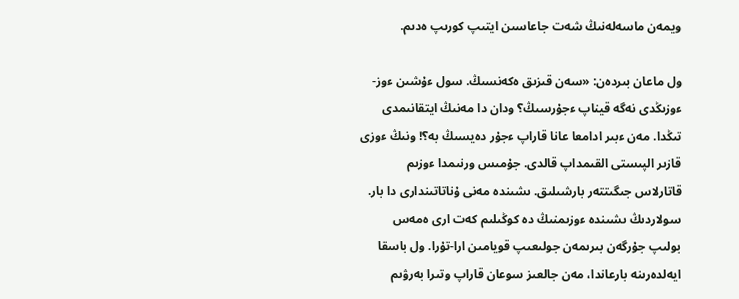ويمەن ماسەلەنىڭ شەت جاعاسىن ايتىپ كورىپ ەدىم.

ول ماعان بىردەن: «سەن قىزىق ەكەنسىڭ. سول ءۇشىن ءوز-ءوزىڭدى نەگە قيناپ ءجۇرسىڭ؟ ودان دا مەنىڭ ايتقانىمدى تىڭدا. مەن ءبىر ادامعا عانا قاراپ ءجۇر دەيسىڭ بە؟! ونىڭ ءوزى قازىر الپىستى القىمداپ قالدى. جۇمىس ورنىمدا ءوزىم قاتارلاس جىگىتتەر بارشىلىق. ىشىندە مەنى ۇناتاتىندارى دا بار. سولاردىڭ ىشىندە ءوزىمنىڭ دە كوڭىلىم كەت ارى ەمەس بولىپ جۇرگەن بىرىمەن جولىعىپ قويامىن ارا-تۇرا. ول باسقا ايەلدەرىنە بارعاندا، مەن جالعىز سوعان قاراپ وتىرا بەرۋىم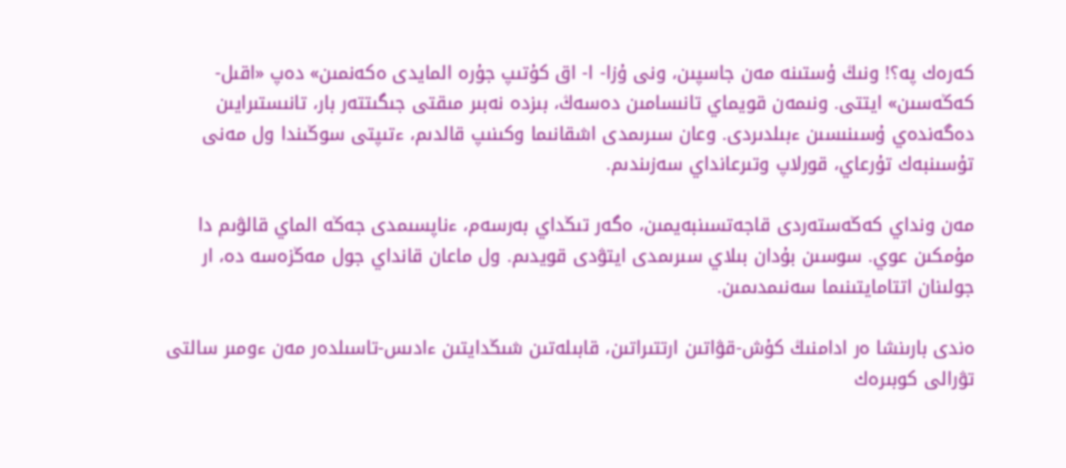كەرەك پە؟! ونىڭ ۇستىنە مەن جاسپىن، ونى ۇزا- ا- اق كۇتىپ جۇرە المايدى ەكەنمىن» دەپ «اقىل-كەڭەسىن» ايتتى. ونىمەن قويماي تانىسامىن دەسەڭ، بىزدە نەبىر مىقتى جىگىتتەر بار، تانىستىرايىن دەگەندەي ۇسىنىسىن ءبىلدىردى. وعان سىرىمدى اشقانىما وكىنىپ قالدىم، ءتىپتى سوڭىندا ول مەنى تۇسىنبەك تۇرعاي، قورلاپ وتىرعانداي سەزىندىم.

مەن ونداي كەڭەستەردى قاجەتسىنبەيمىن، ەگەر تىڭداي بەرسەم، ءناپسىمدى جەڭە الماي قالۋىم دا مۇمكىن عوي. سوسىن بۇدان بىلاي سىرىمدى ايتۋدى قويدىم. ول ماعان قانداي جول مەڭزەسە دە، ار جولىنان اتتامايتىنىما سەنىمدىمىن.

ەندى بارىنشا ەر ادامنىڭ كۇش-قۋاتىن ارتتىراتىن، قابىلەتىن شىڭدايتىن ءادىس-تاسىلدەر مەن ءومىر سالتى تۋرالى كوبىرەك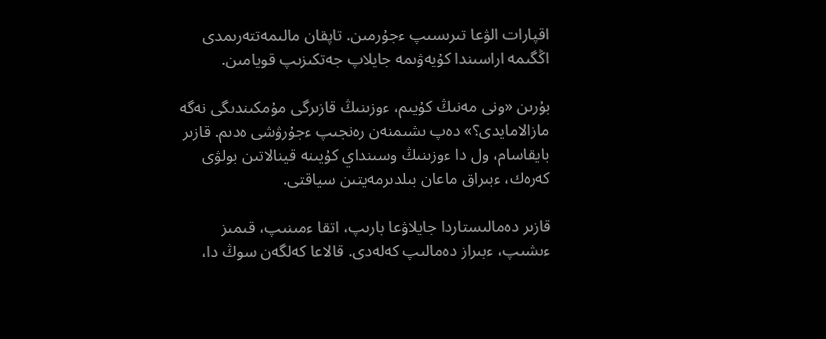اقپارات الۋعا تىرىسىپ ءجۇرمىن. تاپقان مالىمەتتەرىمدى اڭگىمە اراسىندا كۇيەۋىمە جايلاپ جەتكىزىپ قويامىن.

بۇرىن «ونى مەنىڭ كۇيىم، ءوزىنىڭ قازىرگى مۇمكىندىگى نەگە مازالامايدى؟» دەپ ىشىمنەن رەنجىپ ءجۇرۋشى ەدىم. قازىر بايقاسام، ول دا ءوزىنىڭ وسىنداي كۇيىنە قينالاتىن بولۋى كەرەك، ءبىراق ماعان بىلدىرمەيتىن سياقتى.

قازىر دەمالىستاردا جايلاۋعا بارىپ، اتقا ءمىنىپ، قىمىز ءىشىپ، ءبىراز دەمالىپ كەلەدى. قالاعا كەلگەن سوڭ دا،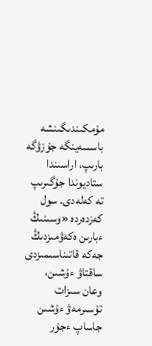مۇمكىندىگىنشە باسسەينگە جۇزۋگە بارىپ، اراسىندا ستاديوندا جۇگىرىپ تە كەلەدى. سول كەزدەردە «وسىنىڭ ءبارىن ەكەۋمىزدىڭ جەكە قاتىناسىمىزدى ساقتاۋ ءۇشىن، وعان سىزات تۇسىرمەۋ ءۇشىن جاساپ ءجۇر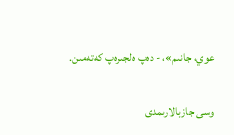عوي، جانىم»، - دەپ ەلجىرەپ كەتەمىن.

وسى جازبالارىمدى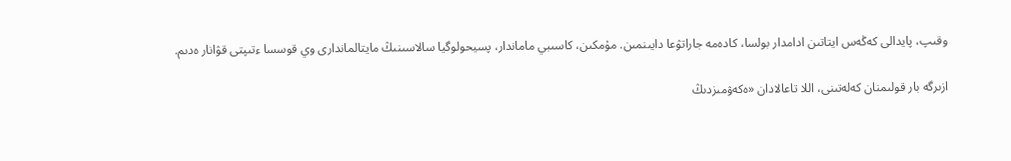وقىپ، پايدالى كەڭەس ايتاتىن ادامدار بولسا، كادەمە جاراتۋعا دايىنمىن. مۇمكىن، كاسىبي ماماندار، پسيحولوگيا سالاسىنىڭ مايتالماندارى وي قوسسا ءتىپتى قۋانار ەدىم.

ازىرگە بار قولىمنان كەلەتىنى، اللا تاعالادان «ەكەۋمىزدىڭ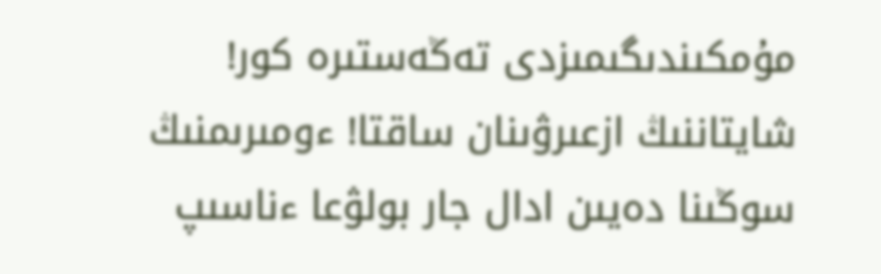مۇمكىندىگىمىزدى تەڭەستىرە كور! شايتاننىڭ ازعىرۋىنان ساقتا! ءومىرىمنىڭ سوڭىنا دەيىن ادال جار بولۋعا ءناسىپ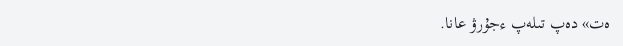ەت» دەپ تىلەپ ءجۇرۋ عانا.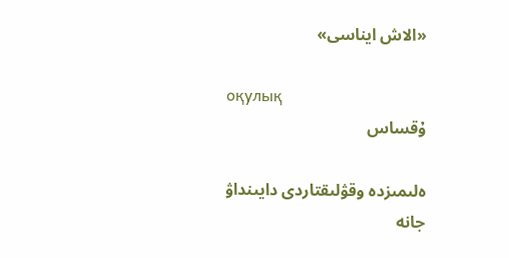«الاش ايناسى»

оқулық
ۇقساس

ەلىمىزدە وقۋلىقتاردى دايىنداۋ جانە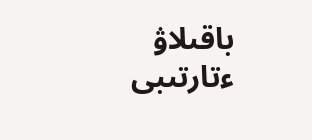باقىلاۋ ءتارتىبى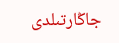جاڭارتىلدى